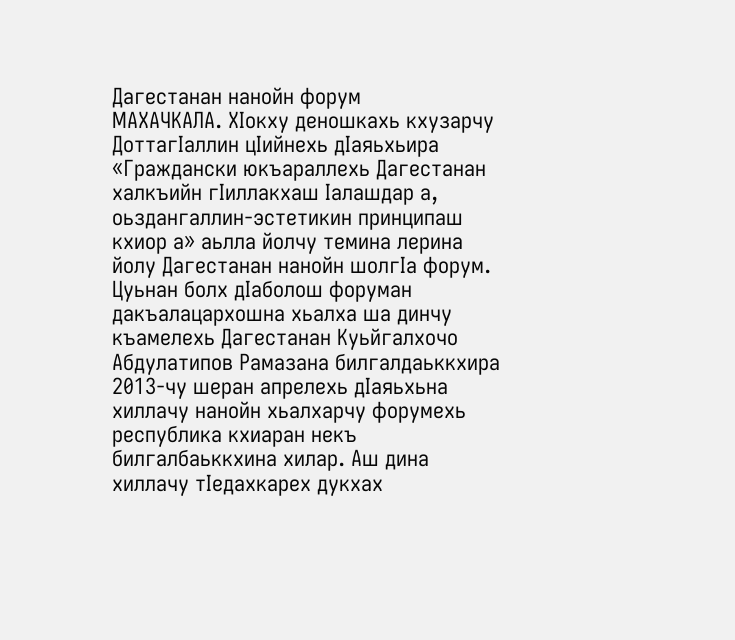Дагестанан нанойн форум
МАХАЧКАЛА. ХIокху деношкахь кхузарчу ДоттагIаллин цIийнехь дIаяьхьира «Граждански юкъараллехь Дагестанан халкъийн гIиллакхаш Iалашдар а, оьздангаллин-эстетикин принципаш кхиор а» аьлла йолчу темина лерина йолу Дагестанан нанойн шолгIа форум.
Цуьнан болх дIаболош форуман дакъалацархошна хьалха ша динчу къамелехь Дагестанан Куьйгалхочо Абдулатипов Рамазана билгалдаьккхира 2013-чу шеран апрелехь дIаяьхьна хиллачу нанойн хьалхарчу форумехь республика кхиаран некъ билгалбаьккхина хилар. Аш дина хиллачу тIедахкарех дукхах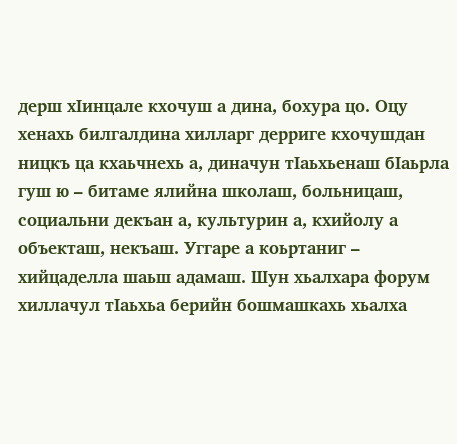дерш хIинцале кхочуш а дина, бохура цо. Оцу хенахь билгалдина хилларг дерриге кхочушдан ницкъ ца кхаьчнехь а, диначун тIаьхьенаш бIаьрла гуш ю – битаме ялийна школаш, больницаш, социальни декъан а, культурин а, кхийолу а объекташ, некъаш. Уггаре а коьртаниг – хийцаделла шаьш адамаш. Шун хьалхара форум хиллачул тIаьхьа берийн бошмашкахь хьалха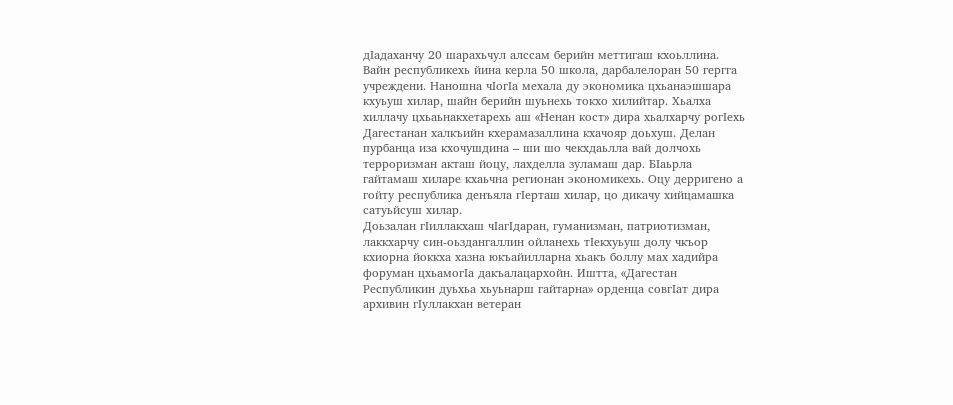дIадаханчу 20 шарахьчул алссам берийн меттигаш кхоьллина. Вайн республикехь йина керла 50 школа, дарбалелоран 50 гергга учреждени. Наношна чIогIа мехала ду экономика цхьанаэшшара кхуьуш хилар, шайн берийн шуьнехь токхо хилийтар. Хьалха хиллачу цхьаьнакхетарехь аш «Ненан кост» дира хьалхарчу рогIехь Дагестанан халкъийн кхерамазаллина кхачояр доьхуш. Делан пурбанца иза кхочушдина – ши шо чекхдаьлла вай долчохь терроризман акташ йоцу, лахделла зуламаш дар. БIаьрла гайтамаш хиларе кхаьчна регионан экономикехь. Оцу дерригено а гойту республика денъяла гIерташ хилар, цо дикачу хийцамашка сатуьйсуш хилар.
Доьзалан гIиллакхаш чIагIдаран, гуманизман, патриотизман, лаккхарчу син-оьздангаллин ойланехь тIекхуьуш долу чкъор кхиорна йоккха хазна юкъайилларна хьакъ боллу мах хадийра форуман цхьамогIа дакъалацархойн. Иштта, «Дагестан Республикин дуьхьа хьуьнарш гайтарна» орденца совгIат дира архивин гIуллакхан ветеран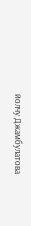йолчу Джамбулатова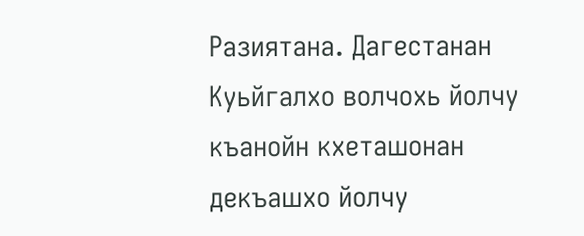Разиятана. Дагестанан Куьйгалхо волчохь йолчу къанойн кхеташонан декъашхо йолчу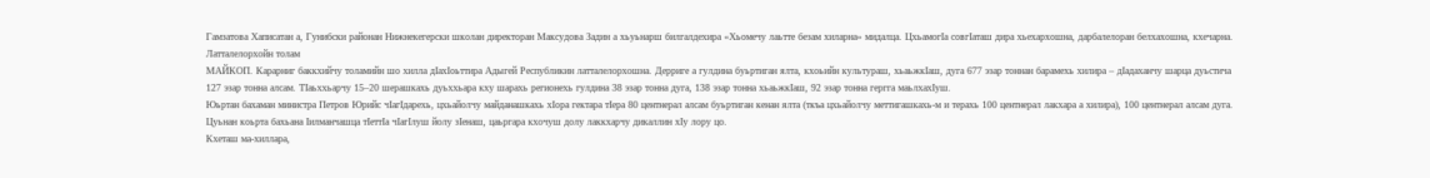Гамзатова Хаписатан а, Гунибски районан Нижнекегерски школан директоран Максудова Задин а хьуьнарш билгалдехира «Хьомечу лаьтте безам хиларна» мидалца. ЦхьамогIа совгIаташ дира хьехархошна, дарбалелоран белхахошна, кхечарна.
Латталелорхойн толам
МАЙКОП. Карарниг баккхийчу толамийн шо хилла дIахIоьттира Адыгей Республикин латталелорхошна. Дерриге а гулдина буьртиган ялта, кхоьийн культураш, хьаьжкIаш, дуга 677 эзар тоннан барамехь хилира – дIадаханчу шарца дуьстича 127 эзар тонна алсам. ТIаьххьарчу 15–20 шерашкахь дуьххьара кху шарахь регионехь гулдина 38 эзар тонна дуга, 138 эзар тонна хьаьжкIаш, 92 эзар тонна гергга маьлхахIуш.
Юьртан бахаман министра Петров Юрийс чIагIдарехь, цхьайолчу майданашкахь хIора гектара тIера 80 центнерал алсам буьртиган кенан ялта (ткъа цхьайолчу меттигашкахь-м и терахь 100 центнерал лакхара а хилира), 100 центнерал алсам дуга. Цуьнан коьрта бахьана Iилманчашца тIеттIа чIагIлуш йолу зIенаш, цаьргара кхочуш долу лаккхарчу дикаллин хIу лору цо.
Кхеташ ма-хиллара,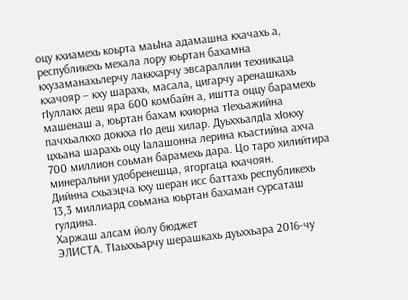оцу кхиамехь коьрта маьIна адамашна кхачахь а, республикехь мехала лору юьртан бахамна кхузаманахьлерчу лаккхарчу эвсараллин техникаца кхачояр – кху шарахь, масала, цигарчу аренашкахь гIуллакх деш яра 600 комбайн а, иштта оццу барамехь машенаш а, юьртан бахам кхиорна тIехьажийна пачхьалкхо доккха гIо деш хилар. ДуьххьалдIа хIокху цхьана шарахь оцу Iалашонна лерина къастийна ахча 700 миллион соьман барамехь дара. Цо таро хилийтира минеральни удобренешца, ягоргаца кхачоян.
Дийнна схьаэцча кху шеран исс баттахь республикехь 13,3 миллиард соьмана юьртан бахаман сурсаташ гулдина.
Харжаш алсам йолу бюджет
ЭЛИСТА. ТIаьххьарчу шерашкахь дуьххьара 2016-чу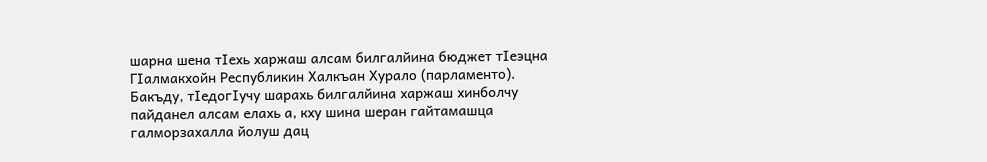шарна шена тIехь харжаш алсам билгалйина бюджет тIеэцна ГIалмакхойн Республикин Халкъан Хурало (парламенто). Бакъду, тIедогIучу шарахь билгалйина харжаш хинболчу пайданел алсам елахь а, кху шина шеран гайтамашца галморзахалла йолуш дац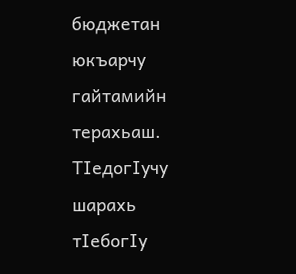бюджетан юкъарчу гайтамийн терахьаш. ТIедогIучу шарахь тIебогIу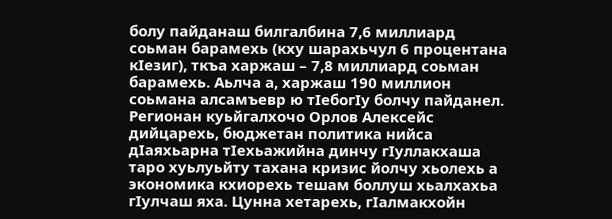болу пайданаш билгалбина 7,6 миллиард соьман барамехь (кху шарахьчул 6 процентана кIезиг), ткъа харжаш – 7,8 миллиард соьман барамехь. Аьлча а, харжаш 190 миллион соьмана алсамъевр ю тIебогIу болчу пайданел.
Регионан куьйгалхочо Орлов Алексейс дийцарехь, бюджетан политика нийса дIаяхьарна тIехьажийна динчу гIуллакхаша таро хуьлуьйту тахана кризис йолчу хьолехь а экономика кхиорехь тешам боллуш хьалхахьа гIулчаш яха. Цунна хетарехь, гIалмакхойн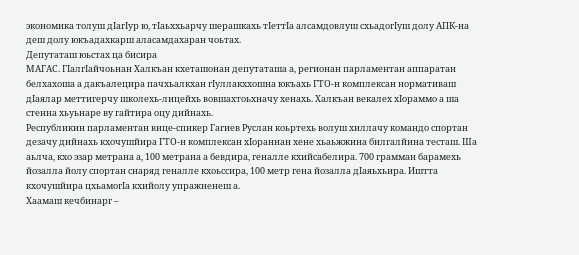экономика толуш дIагIур ю, тIаьххьарчу шерашкахь тIеттIа алсамдовлуш схьадогIуш долу АПК-на деш долу юкъадахкарш аласамдахаран чоьтах.
Депутаташ юьстах ца бисира
МАГАС. ГIалгIайчоьнан Халкъан кхеташонан депутаташа а, регионан парламентан аппаратан белхахоша а дакъалецира пачхьалкхан гIуллакххошна юкъахь ГТО-н комплексан нормативаш дIаялар меттигерчу школехь-лицейхь вовшахтоьхначу хенахь. Халкъан векалех хIораммо а ша стенна хьуьнаре ву гайтира оцу дийнахь.
Республикин парламентан вице-спикер Гагиев Руслан коьртехь волуш хиллачу командо спортан дезачу дийнахь кхочушйира ГТО-н комплексан хIораннан хене хьаьжжина билгалйина тесташ. Ша аьлча, кхо эзар метрана а, 100 метрана а бевдира, геналле кхийсабелира. 700 грамман барамехь йозалла йолу спортан снаряд геналле кхоьссира, 100 метр гена йозалла дIаяьхьира. Иштта кхочушйира цхьамогIа кхийолу упражненеш а.
Хаамаш кечбинарг –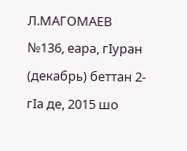Л.МАГОМАЕВ
№136, еара, гIуран (декабрь) беттан 2-гIа де, 2015 шо